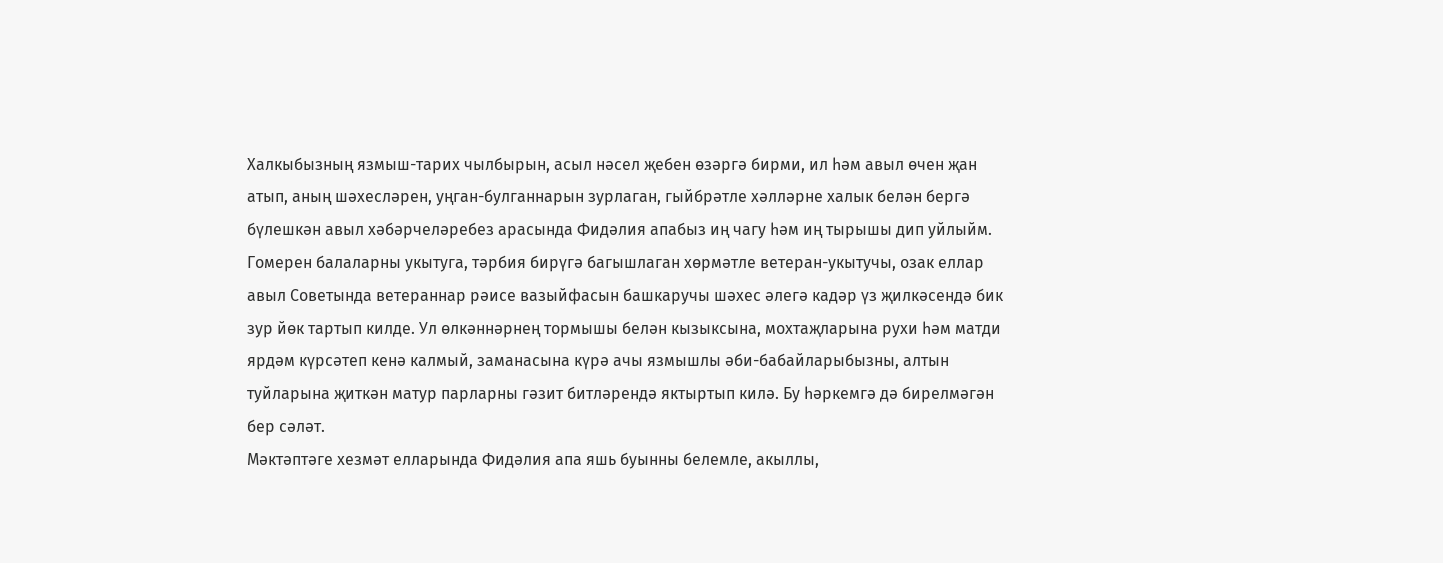Халкыбызның язмыш-тарих чылбырын, асыл нәсел җебен өзәргә бирми, ил һәм авыл өчен җан атып, аның шәхесләрен, уңган-булганнарын зурлаган, гыйбрәтле хәлләрне халык белән бергә бүлешкән авыл хәбәрчеләребез арасында Фидәлия апабыз иң чагу һәм иң тырышы дип уйлыйм.
Гомерен балаларны укытуга, тәрбия бирүгә багышлаган хөрмәтле ветеран-укытучы, озак еллар авыл Советында ветераннар рәисе вазыйфасын башкаручы шәхес әлегә кадәр үз җилкәсендә бик зур йөк тартып килде. Ул өлкәннәрнең тормышы белән кызыксына, мохтаҗларына рухи һәм матди ярдәм күрсәтеп кенә калмый, заманасына күрә ачы язмышлы әби-бабайларыбызны, алтын туйларына җиткән матур парларны гәзит битләрендә яктыртып килә. Бу һәркемгә дә бирелмәгән бер сәләт.
Мәктәптәге хезмәт елларында Фидәлия апа яшь буынны белемле, акыллы,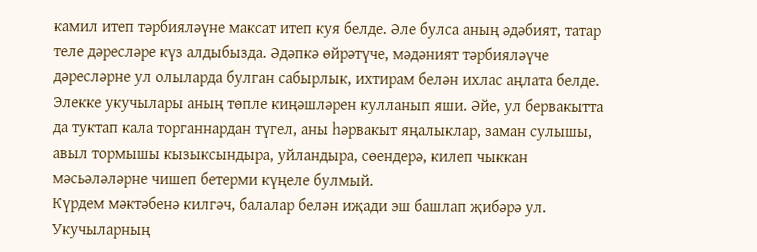камил итеп тәрбияләүне максат итеп куя белде. Әле булса аның әдәбият, татар теле дәресләре күз алдыбызда. Әдәпкә өйрәтүче, мәдәният тәрбияләүче дәресләрне ул олыларда булган сабырлык, ихтирам белән ихлас аңлата белде. Элекке укучылары аның төпле киңәшләрен кулланып яши. Әйе, ул бервакытта да туктап кала торганнардан түгел, аны һәрвакыт яңалыклар, заман сулышы, авыл тормышы кызыксындыра, уйландыра, сөендерә, килеп чыккан мәсьәләләрне чишеп бетерми күңеле булмый.
Күрдем мәктәбенә килгәч, балалар белән иҗади эш башлап җибәрә ул. Укучыларның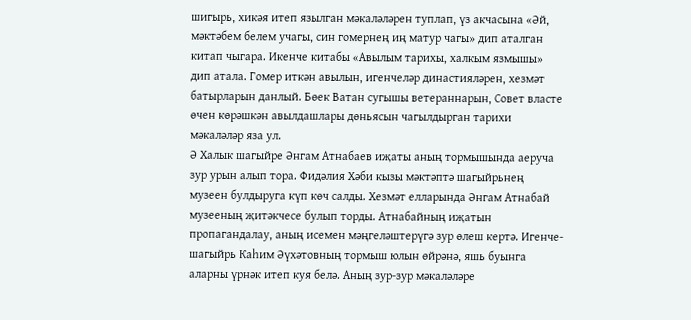шигырь, хикәя итеп язылган мәкаләләрен туплап, үз акчасына «Әй, мәктәбем белем учагы, син гомернең иң матур чагы» дип аталган китап чыгара. Икенче китабы «Авылым тарихы, халкым язмышы» дип атала. Гомер иткән авылын, игенчеләр династияләрен, хезмәт батырларын данлый. Бөек Ватан сугышы ветераннарын, Совет власте өчен көрәшкән авылдашлары дөньясын чагылдырган тарихи мәкаләләр яза ул.
Ә Халык шагыйре Әнгам Атнабаев иҗаты аның тормышында аеруча зур урын алып тора. Фидәлия Хәби кызы мәктәптә шагыйрьнең музеен булдыруга күп көч салды. Хезмәт елларында Әнгам Атнабай музееның җитәкчесе булып торды. Атнабайның иҗатын пропагандалау, аның исемен мәңгеләштерүгә зур өлеш кертә. Игенче-шагыйрь Каһим Әүхәтовның тормыш юлын өйрәнә, яшь буынга аларны үрнәк итеп куя белә. Аның зур-зур мәкаләләре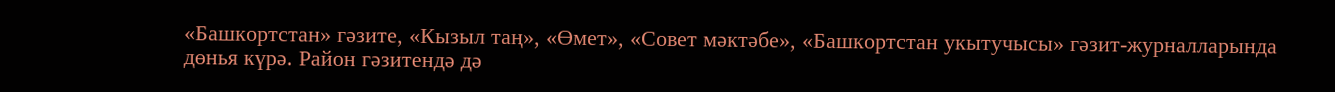«Башкортстан» гәзите, «Кызыл таң», «Өмет», «Совет мәктәбе», «Башкортстан укытучысы» гәзит-журналларында дөнья күрә. Район гәзитендә дә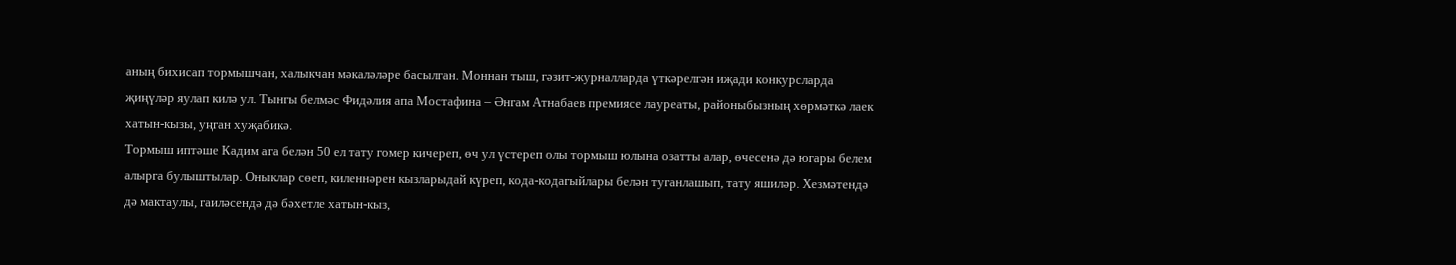аның бихисап тормышчан, халыкчан мәкаләләре басылган. Моннан тыш, гәзит-журналларда үткәрелгән иҗади конкурсларда җиңүләр яулап килә ул. Тынгы белмәс Фидәлия апа Мостафина – Әнгам Атнабаев премиясе лауреаты, районыбызның хөрмәткә лаек хатын-кызы, уңган хуҗабикә.
Тормыш иптәше Кадим ага белән 50 ел тату гомер кичереп, өч ул үстереп олы тормыш юлына озатты алар, өчесенә дә югары белем алырга булыштылар. Оныклар сөеп, киленнәрен кызларыдай күреп, кода-кодагыйлары белән туганлашып, тату яшиләр. Хезмәтендә дә мактаулы, гаиләсендә дә бәхетле хатын-кыз,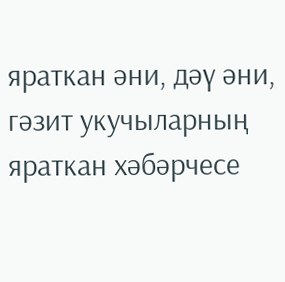яраткан әни, дәү әни, гәзит укучыларның яраткан хәбәрчесе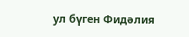ул бүген Фидәлия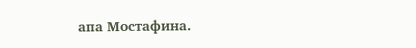апа Мостафина.